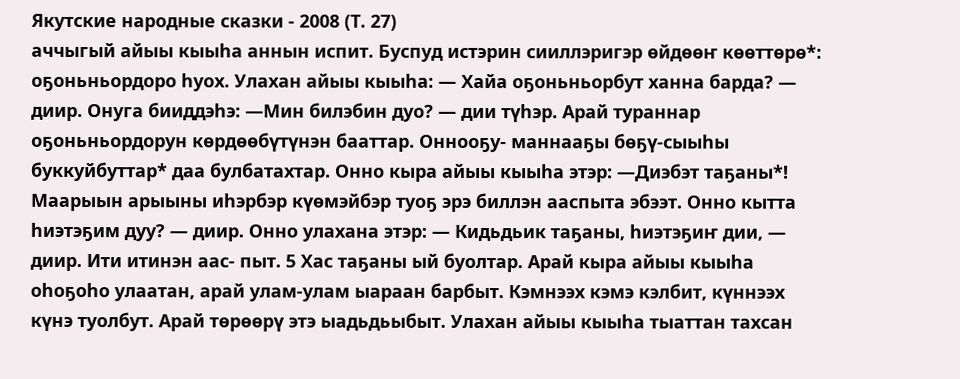Якутские народные сказки - 2008 (Т. 27)
аччыгый айыы кыыһа аннын испит. Буспуд истэрин сииллэригэр өйдөөҥ көөттөрө*: оҕоньньордоро һуох. Улахан айыы кыыһа: — Хайа оҕоньньорбут ханна барда? — диир. Онуга бииддэһэ: —Мин билэбин дуо? — дии түһэр. Арай тураннар оҕоньньордорун көрдөөбүтүнэн бааттар. Оннооҕу- маннааҕы бөҕү-сыыһы буккуйбуттар* даа булбатахтар. Онно кыра айыы кыыһа этэр: —Диэбэт таҕаны*! Маарыын арыыны иһэрбэр күөмэйбэр туоҕ эрэ биллэн ааспыта эбээт. Онно кытта һиэтэҕим дуу? — диир. Онно улахана этэр: — Кидьдьик таҕаны, һиэтэҕиҥ дии, — диир. Ити итинэн аас- пыт. 5 Хас таҕаны ый буолтар. Арай кыра айыы кыыһа оһоҕоһо улаатан, арай улам-улам ыараан барбыт. Кэмнээх кэмэ кэлбит, күннээх күнэ туолбут. Арай төрөөрү этэ ыадьдьыбыт. Улахан айыы кыыһа тыаттан тахсан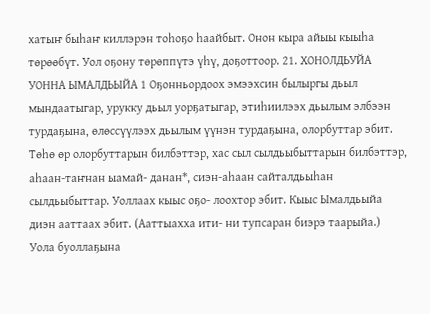хатыҥ быһаҥ киллэрэн тоһоҕо һаайбыт. Онон кыра айыы кыыһа төрөөбүт. Уол оҕону төрөппүтэ үһү, доҕоттоор. 21. ХОНОЛДЬУЙА УОННА ЫМАЛДЬЫЙА 1 Оҕонньордоох эмээхсин былыргы дьыл мындаатыгар, урукку дьыл уорҕатыгар, этиһиилээх дьылым элбээн турдаҕына, өлөссүүлээх дьылым үүнэн турдаҕына, олорбуттар эбит. Төһө өр олорбуттарын билбэттэр, хас сыл сылдьыбыттарын билбэттэр, аһаан-таҥнан ыамай- данан*, сиэн-аһаан сайталдьыһан сылдьыбыттар. Уоллаах кыыс оҕо- лоохтор эбит. Кыыс Ымалдьыйа диэн ааттаах эбит. (Ааттыахха ити- ни тупсаран биэрэ таарыйа.) Уола буоллаҕына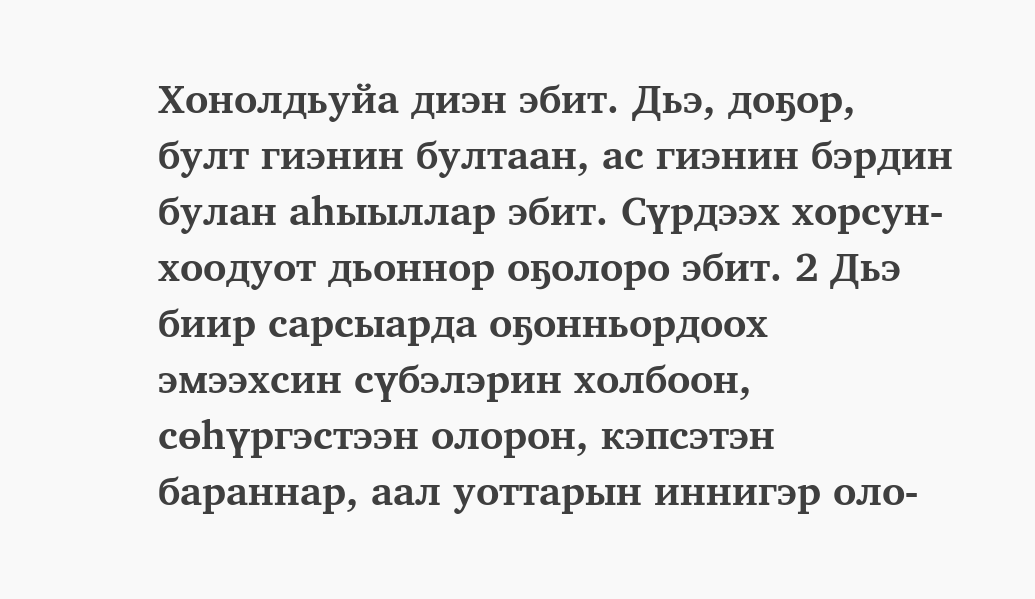Хонолдьуйа диэн эбит. Дьэ, доҕор, булт гиэнин бултаан, ас гиэнин бэрдин булан аһыыллар эбит. Сүрдээх хорсун-хоодуот дьоннор оҕолоро эбит. 2 Дьэ биир сарсыарда оҕонньордоох эмээхсин сүбэлэрин холбоон, сөһүргэстээн олорон, кэпсэтэн бараннар, аал уоттарын иннигэр оло-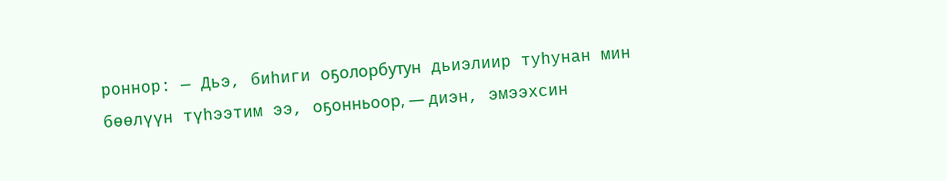роннор: — Дьэ, биһиги оҕолорбутун дьиэлиир туһунан мин бөөлүүн түһээтим ээ, оҕонньоор, — диэн, эмээхсин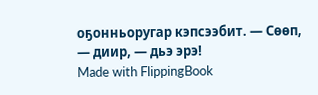оҕонньоругар кэпсээбит. — Сөөп, — диир, — дьэ эрэ!
Made with FlippingBook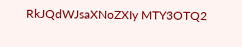RkJQdWJsaXNoZXIy MTY3OTQ2